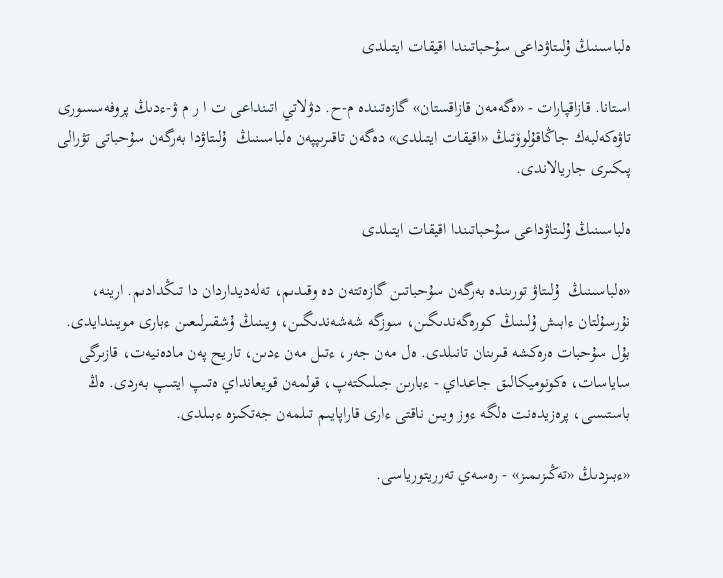ەلباسىنىڭ ۇلىتاۋداعى سۇحباتىندا اقيقات ايتىلدى

استانا. قازاقپارات - «ەگەمەن قازاقستان» گازەتىندە م-ح. دۋلاتي اتىنداعى ت ا ر م ۋ-ءدىڭ پروفەسسورى تاۋەكەلبەك جاڭاقۇلوۆتىڭ «اقيقات ايتىلدى» دەگەن تاقىرىپپەن ەلباسىنىڭ  ۇلىتاۋدا بەرگەن سۇحباتى تۋرالى پىكىرى جاريالاندى.

ەلباسىنىڭ ۇلىتاۋداعى سۇحباتىندا اقيقات ايتىلدى

«ەلباسىنىڭ  ۇلىتاۋ تورىندە بەرگەن سۇحباتىن گازەتتەن دە وقىدىم، تەلەديداردان دا تىڭدادىم. ارينە، نۇرسۇلتان ءابىش ۇلىنىڭ كورەگەندىگىن، سوزگە شەشەندىگىن، ويىنىڭ ۇشقىرلىعىن ءبارى مويىندايدى. بۇل سۇحبات ەرەكشە قىرىنان تانىلدى. ەل مەن جەر، ءتىل مەن ءدىن، تاريح پەن مادەنيەت، قازىرگى ساياسات، ەكونوميكالىق جاعداي - ءبارىن جىلىكتەپ، قولمەن قويعانداي ەتىپ ايتىپ بەردى. ەڭ باستىسى، پرەزيدەنت ەلگە ءوز ويىن ناقتى ءارى قاراپايىم تىلمەن جەتكىزە ءبىلدى.

«ءبىزدىڭ «تەڭىزىمىز» - رەسەي تەرريتورياسى.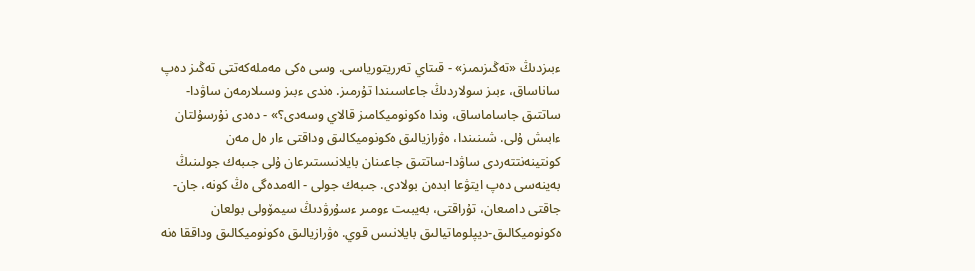ءبىزدىڭ «تەڭىزىمىز» - قىتاي تەرريتورياسى. وسى ەكى مەملەكەتتى تەڭىز دەپ ساناساق، ءبىز سولاردىڭ جاعاسىندا تۇرمىز. ەندى ءبىز وسىلارمەن ساۋدا-ساتتىق جاساماساق، وندا ەكونوميكامىز قالاي وسەدى؟» - دەدى نۇرسۇلتان ءابىش ۇلى. شىنىندا، ەۋرازيالىق ەكونوميكالىق وداقتى ءار ەل مەن كونتينەنتتەردى ساۋدا-ساتتىق جاعىنان بايلانىستىرعان ۇلى جىبەك جولىنىڭ بەينەسى دەپ ايتۋعا ابدەن بولادى. جىبەك جولى - الەمدەگى ەڭ كونە، جان-جاقتى دامىعان، تۇراقتى، بەيبىت ءومىر ءسۇرۋدىڭ سيمۆولى بولعان ەكونوميكالىق-ديپلوماتيالىق بايلانىس قوي. ەۋرازيالىق ەكونوميكالىق وداققا ەنە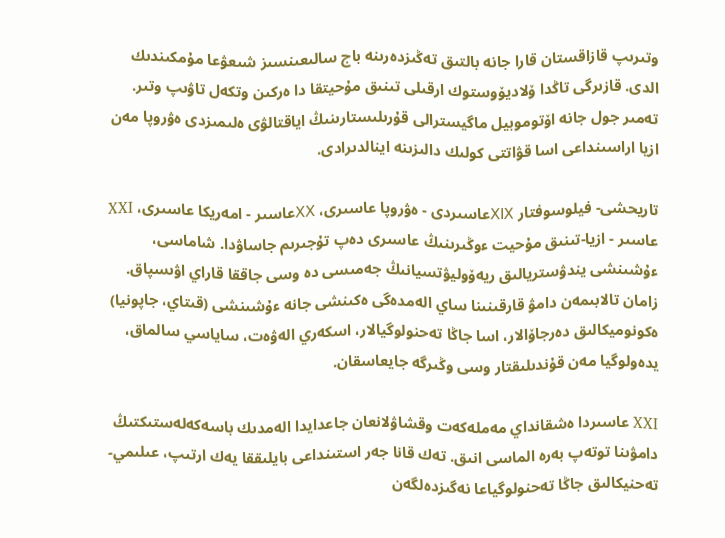وتىرىپ قازاقستان قارا جانە بالتىق تەڭىزدەرىنە باج سالىعىنسىز شىعۋعا مۇمكىندىك الدى. قازىرگى تاڭدا ۆلاديۆوستوك ارقىلى تىنىق مۇحيتقا دا ەركىن وتكەل تاۋىپ وتىر. تەمىر جول جانە اۆتوموبيل ماگيسترالى قۇرىلىستارىنىڭ اياقتالۋى ەلىمىزدى ەۋروپا مەن ازيا اراسىنداعى اسا قۋاتتى كولىك دالىزىنە اينالدىرادى.

تاريحشى- فيلوسوفتار ⅩⅨعاسىردى - ەۋروپا عاسىرى، ⅩⅩعاسىر - امەريكا عاسىرى، ХХІ عاسىر - ازيا-تىنىق مۇحيت ءوڭىرىنىڭ عاسىرى دەپ تۇجىرىم جاساۋدا. شاماسى، ءۇشىنشى يندۋستريالىق ريەۆوليۋتسيانىڭ جەمىسى دە وسى جاققا قاراي اۋىسپاق. زامان تالابىمەن دامۋ قارقىنىنا ساي الەمدەگى ەكىنشى جانە ءۇشىنشى (قىتاي، جاپونيا) ەكونوميكالىق دەرجاۆالار، اسا جاڭا تەحنولوگيالار، اسكەري الەۋەت، ساياسي سالماق، يدەولوگيا مەن قۇندىلىقتار وسى وڭىرگە جايعاسقان.

ХХІ عاسىردا ەشقانداي مەملەكەت وقشاۋلانعان جاعدايدا الەمدىك باسەكەلەستىكتىڭ دامۋىنا توتەپ بەرە الماسى انىق. تەك قانا جەر استىنداعى بايلىققا يەك ارتىپ، عىلىمي-تەحنيكالىق جاڭا تەحنولوگياعا نەگىزدەلگەن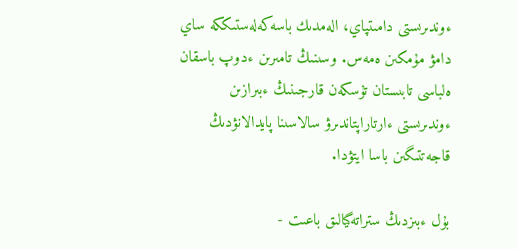ءوندىرىستى دامىتپاي، الەمدىك باسەكەلەستىككە ساي دامۋ مۇمكىن ەمەس. وسىنىڭ تامىرىن ءدوپ باسقان ەلباسى تابىستان تۇسكەن قارجىنىڭ ءبىرازىن ءوندىرىستى ءارتاراپتاندىرۋ سالاسىنا پايدالانۋدىڭ قاجەتتىگىن باسا ايتۋدا.

بۇل ءبىزدىڭ ستراتەگيالىق باعىت -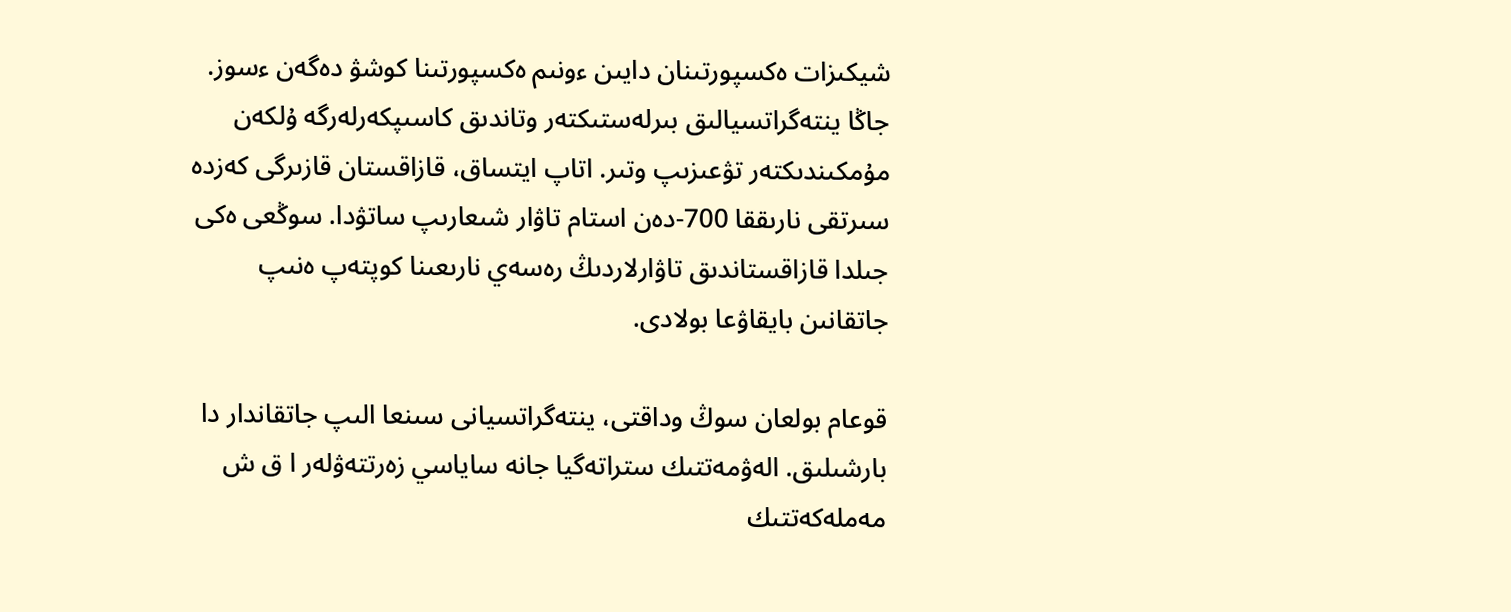شيكىزات ەكسپورتىنان دايىن ءونىم ەكسپورتىنا كوشۋ دەگەن ءسوز. جاڭا ينتەگراتسيالىق بىرلەستىكتەر وتاندىق كاسىپكەرلەرگە ۇلكەن مۇمكىندىكتەر تۋعىزىپ وتىر. اتاپ ايتساق، قازاقستان قازىرگى كەزدە سىرتقى نارىققا 700-دەن استام تاۋار شىعارىپ ساتۋدا. سوڭعى ەكى جىلدا قازاقستاندىق تاۋارلاردىڭ رەسەي نارىعىنا كوپتەپ ەنىپ جاتقانىن بايقاۋعا بولادى.

قوعام بولعان سوڭ وداقتى، ينتەگراتسيانى سىنعا الىپ جاتقاندار دا بارشىلىق. الەۋمەتتىك ستراتەگيا جانە ساياسي زەرتتەۋلەر ا ق ش مەملەكەتتىك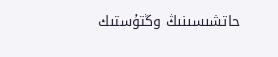حاتشىسىنىڭ وڭتۇستىك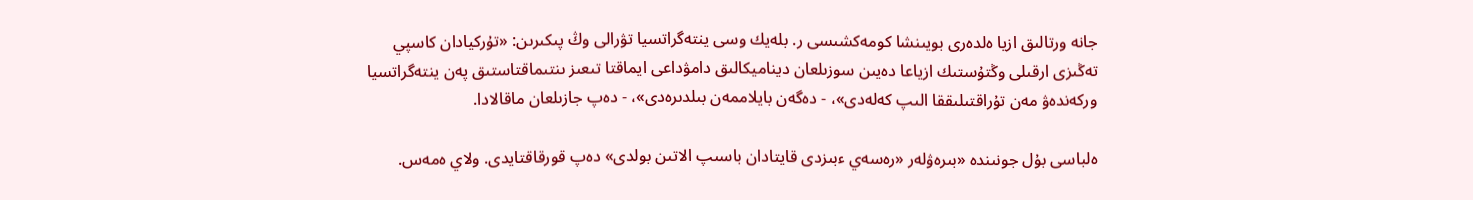جانە ورتالىق ازيا ەلدەرى بويىنشا كومەكشىسى ر. بلەيك وسى ينتەگراتسيا تۋرالى وڭ پىكىرىن: «تۇركيادان كاسپي تەڭىزى ارقىلى وڭتۇستىك ازياعا دەيىن سوزىلعان ديناميكالىق دامۋداعى ايماقتا تىعىز ىنتىماقتاستىق پەن ينتەگراتسيا وركەندەۋ مەن تۇراقتىلىققا الىپ كەلەدى»، - دەگەن بايلاممەن بىلدىرەدى»، - دەپ جازىلعان ماقالادا.

ەلباسى بۇل جونىندە «بىرەۋلەر «رەسەي ءبىزدى قايتادان باسىپ الاتىن بولدى» دەپ قورقاقتايدى. ولاي ەمەس.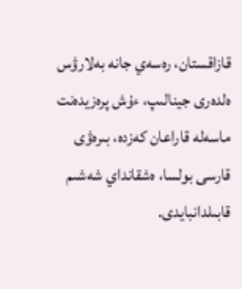قازاقستان، رەسەي جانە بەلارۋس ەلدەرى جينالىپ، ءۇش پرەزيدەنت ماسەلە قاراعان كەزدە، بىرەۋى قارسى بولسا، ەشقانداي شەشىم قابىلدانبايدى.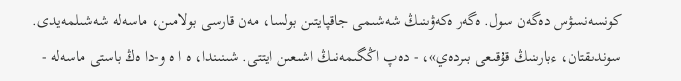كونسەنسۋس دەگەن سول. ەگەر ەكەۋىنىڭ شەشىمى جاقپايتىن بولسا، مەن قارسى بولامىن، ماسەلە شەشىلمەيدى. سوندىقتان، ءبارىنىڭ قۇقىعى بىردەي»، - دەپ اڭگىمەنىڭ اشىعىن ايتتى. شىنىندا، ە ا ە و-دا ەڭ باستى ماسەلە -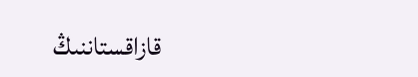قازاقستاننىڭ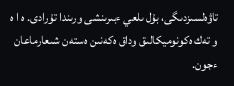تاۋەلسىزدىگى، بۇل ىلعي ءبىرىنشى ورىندا تۇرادى. ە ا ە و تەك ەكونوميكالىق وداق ەكەنىن ەستەن شىعارماعان ءجون.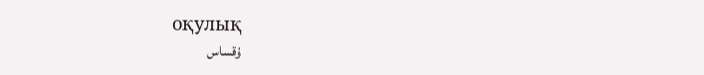оқулық
ۇقساس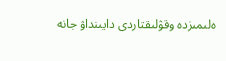ەلىمىزدە وقۋلىقتاردى دايىنداۋ جانە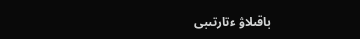باقىلاۋ ءتارتىبى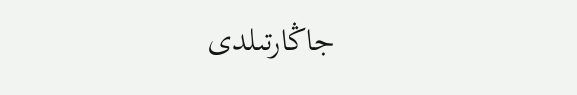جاڭارتىلدى